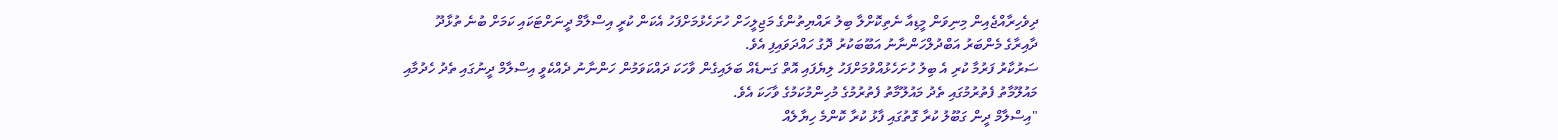ދިވެހިރާއްޖެއިން މިނިވަން މީޑިއާ ނެތިކޮށްލާ ބިލު ރައްޔިތުންގެ މަޖިލީހަށް ހުށަހެޅުމަށްފަހު އެކަން ކުރީ އިސްލާމް ދީނަށްޓަކައި ކަމަށް ބުނެ ތުޅާދޫ ދާއިރާގެ މެންބަރު އަބްދުލްހަންނާނު އަބޫބަކުރު ދޮގު ހައްދަވައިފި އެވެ.
ސަރުކާރު ފަރުމާ ކުރި އެ ބިލު ހުށަހެޅުއްވުމަށްފަހު ލިޔެފައި އޮތް ގަނޑެއް ބަލައިގެން ވާހަކަ ދައްކަވަމުން ހަންނާނު ދެއްކެވީ އިސްލާމް ދީނުގައި ތެދު ހެދުމާއި މައުލޫމާތު ފެތުރުމުގައި ތެދު މައުލޫމާތު ފެތުރުމުގެ މުހިންމުކަމުގެ ވާހަކަ އެވެ.
"އިސްލާމް ދީން ގަބޫލު ކުރާ ގޮތުގައި ފާޅު ކުރާ ކޮންމެ ހިޔާލެއް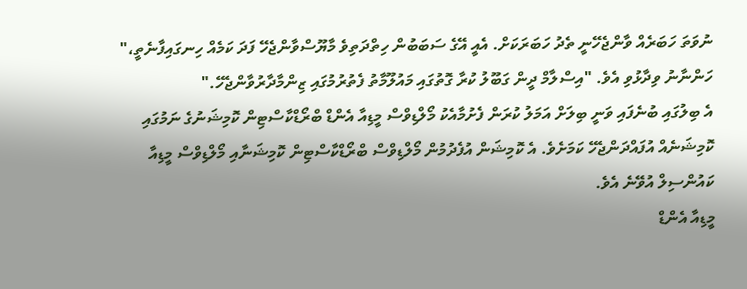ނުވަތަ ހަބަރެއް ވާންޖެހޭނީ ތެދު ހަބަރަކަށް. އެއީ އޭގެ ސަބަބުން ހިތްދަތިވެ މާޔޫސްވާންޖެހޭ ފަދަ ކަމެއް ހިނގައިފާނެތީ،" ހަންނާނު ވިދާޅުވި އެވެ. "އިސްލާމް ދީން ގަބޫލު ކުރާ ގޮތުގައި މައުލޫމާތު ފެތުރުމުގައި ޒިންމާދާރުވާންޖެހޭ."
އެ ބިލުގައި ބުނެފައި ވަނީ ބިލަށް އަމަލު ކުރަން ފެށުމާއެކު މޯލްޑިވްސް މީޑިއާ އެންޑް ބްރޯޑްކާސްޓިން ކޮމިޝަނުގެ ނަމުގައި ކޮމިޝަނެއް އުފައްދަންޖެހޭ ކަމަށެވެ. އެ ކޮމިޝަން އުފެދުމުން މޯލްޑިވްސް ބްރޯޑްކާސްޓިން ކޮމިޝަނާއި މޯލްޑިވްސް މީޑިއާ ކައުންސިލް އުވޭނެ އެވެ.
މީޑިއާ އެންޑް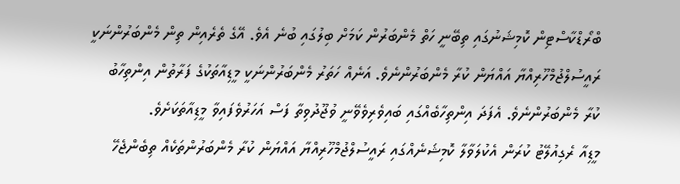ބްރޯޑްކާސްޓިން ކޮމިޝަނުގައި ތިބޭނީ ހަތް މެންބަރުން ކަމަށް ބިލުގައި ބުނެ އެވެ. އޭގެ ތެރެއިން ތިން މެންބަރުންނަކީ ރައީސުލްޖުމްހޫރިއްޔާ އައްޔަން ކުރާ މެންބަރުންނެވެ. އަނެއް ހަތަރު މެންބަރުންނަކީ މީޑިއާތަކުގެ ފަރާތުން އިންތިހާބު ކުރާ މެންބަރުންނެވެ. އެފަދަ އިންތިހާބެއްގައި ބައިވެރިވެވޭނީ ވުޖޫދުވިތާ ފަސް އަހަރުވެފައިވާ މީޑިއާތަކަށެވެ.
މީޑިއާ ރެގިއުލޭޓު ކުރަން އެކުލަވާލާ ކޮމިޝަނެއްގައި ރައީސުލްޖުމްހޫރިއްޔާ އައްޔަން ކުރާ މެންބަރުންތަކެއް ތިބެންޖެހޭ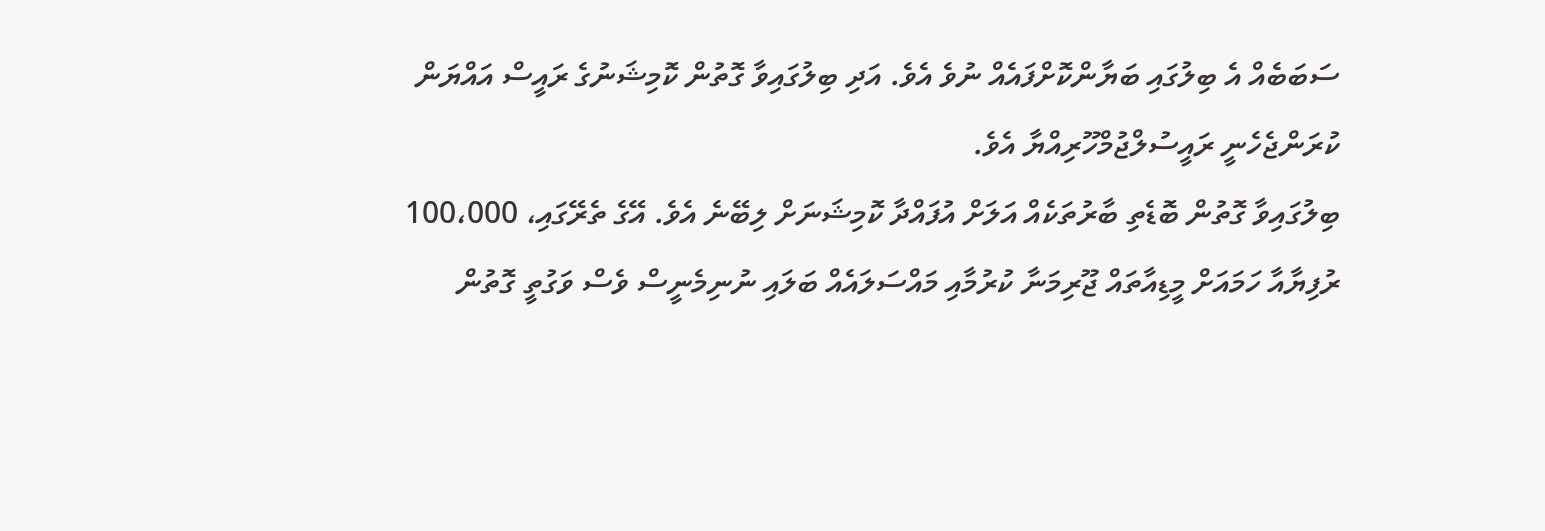ސަބަބެއް އެ ބިލުގައި ބަޔާންކޮށްފައެއް ނުވެ އެވެ. އަދި ބިލުގައިވާ ގޮތުން ކޮމިޝަނުގެ ރައީސް އައްޔަން ކުރަންޖެހެނީ ރައީސުލްޖުމްހޫރިއްޔާ އެވެ.
ބިލުގައިވާ ގޮތުން ބޮޑެތި ބާރުތަކެއް އަލަށް އުފައްދާ ކޮމިޝަނަށް ލިބޭނެ އެވެ. އޭގެ ތެރޭގައި، 100،000 ރުފިޔާއާ ހަމައަށް މީޑިއާތައް ޖޫރިމަނާ ކުރުމާއި މައްސަލައެއް ބަލައި ނުނިމެނީސް ވެސް ވަގުތީ ގޮތުން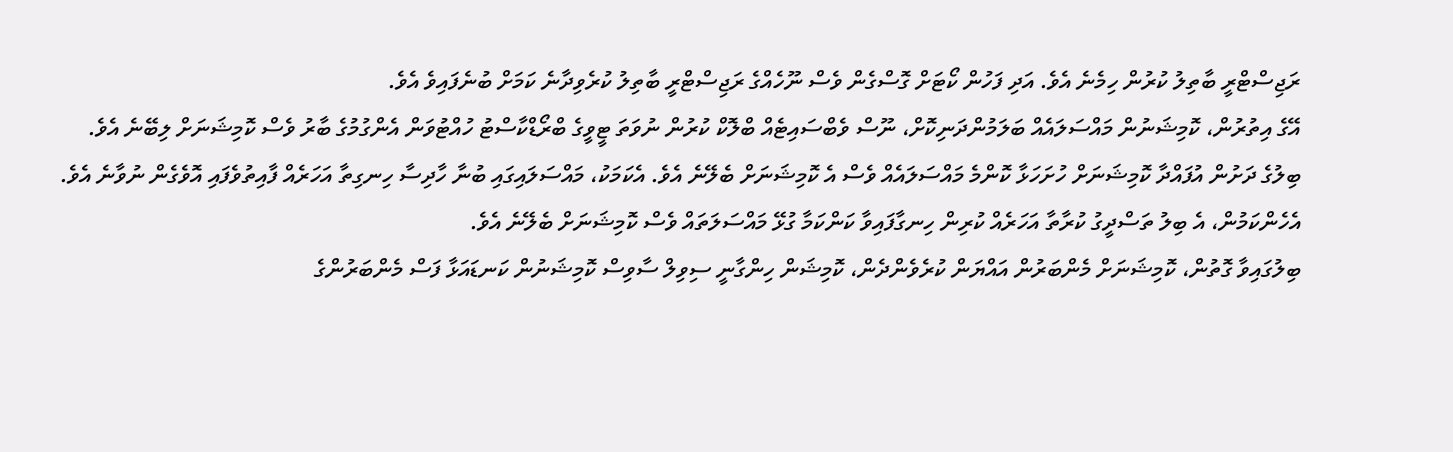ރަޖިސްޓްރީ ބާތިލު ކުރުން ހިމެނެ އެވެ. އަދި ފަހުން ކޯޓަށް ގޮސްގެން ވެސް ނޫހެއްގެ ރަޖިސްޓްރީ ބާތިލު ކުރެވިދާނެ ކަމަށް ބުނެފައިވެ އެވެ.
އޭގެ އިތުރުން، ކޮމިޝަނުން މައްސަލައެއް ބަލަމުންދަނިކޮށް، ނޫސް ވެބްސައިޓެއް ބްލޮކް ކުރުން ނުވަތަ ޓީވީގެ ބްރޯޑްކާސްޓު ހުއްޓުވަން އެންގުމުގެ ބާރު ވެސް ކޮމިޝަނަށް ލިބޭނެ އެވެ.
ބިލުގެ ދަށުން އުފައްދާ ކޮމިޝަނަށް ހުށަހަޅާ ކޮންމެ މައްސަލައެއް ވެސް އެ ކޮމިޝަނަށް ބެލޭނެ އެވެ. އެކަމަކު، މައްސަލައިގައި ބުނާ ހާދިސާ ހިނގިތާ އަހަރެއް ފާއިތުވެފައި އޮވެގެން ނުވާނެ އެވެ. އެހެންކަމުން، އެ ބިލު ތަސްދީގު ކުރާތާ އަހަރެއް ކުރިން ހިނގާފައިވާ ކަންކަމާ ގުޅޭ މައްސަލަތައް ވެސް ކޮމިޝަނަށް ބެލޭނެ އެވެ.
ބިލުގައިވާ ގޮތުން، ކޮމިޝަނަށް މެންބަރުން އައްޔަން ކުރެވެންދެން، ކޮމިޝަން ހިންގާނީ ސިވިލް ސާވިސް ކޮމިޝަނުން ކަނޑައަޅާ ފަސް މެންބަރުންގެ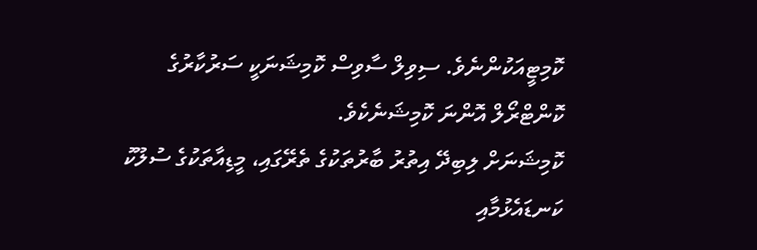ކޮމިޓީއަކުންނެވެ. ސިވިލް ސާވިސް ކޮމިޝަނަކީ ސަރުކާރުގެ ކޮންޓްރޯލް އޮންނަ ކޮމިޝަނެކެވެ.
ކޮމިޝަނަށް ލިބިދޭ އިތުރު ބާރުތަކުގެ ތެރޭގައި، މީޑިއާތަކުގެ ސުލޫކު ކަނޑައެޅުމާއި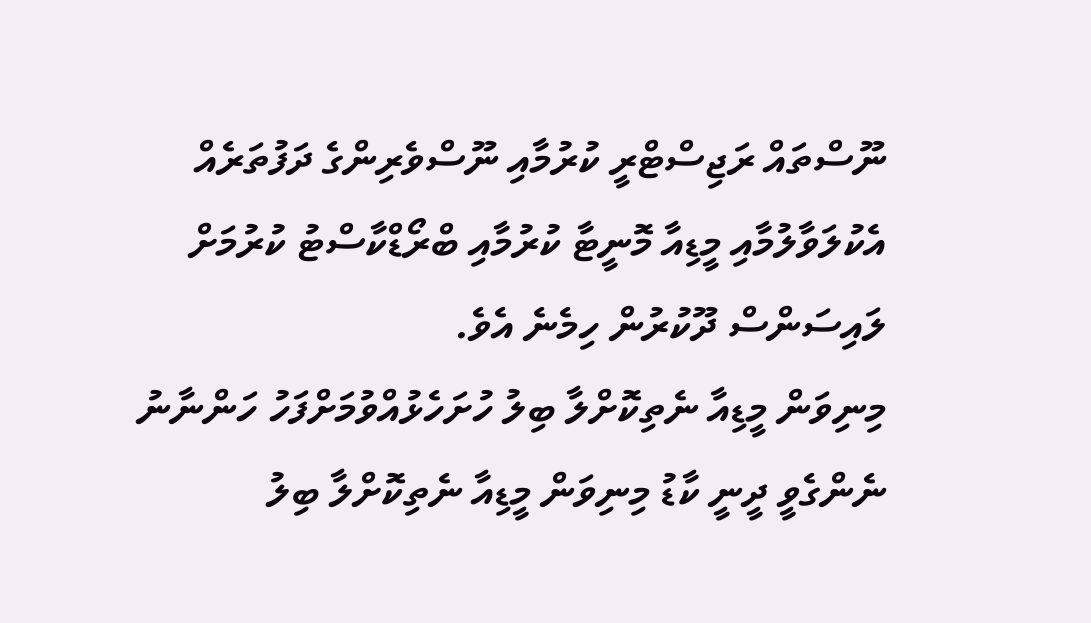ނޫސްތައް ރަޖިސްޓްރީ ކުރުމާއި ނޫސްވެރިންގެ ދަފުތަރެއް އެކުލަވާލުމާއި މީޑިއާ މޮނީޓާ ކުރުމާއި ބްރޯޑްކާސްޓު ކުރުމަށް ލައިސަންސް ދޫކުރުން ހިމެނެ އެވެ.
މިނިވަން މީޑިއާ ނެތިކޮށްލާ ބިލު ހުށަހެޅުއްވުމަށްފަހު ހަންނާނު ނެންގެވީ ދީނީ ކާޑު މިނިވަން މީޑިއާ ނެތިކޮށްލާ ބިލު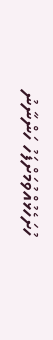ހުށަހެޅުއްވުމަށްފަހު ހަންނާނު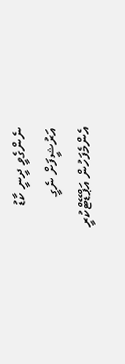ނެންގެވީ ދީނީ ކާޑު
އަރުޝީފަށް ނެގީ
އެންމެފަހުން އަޕްޑޭޓްކުރީ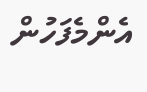އެންމެފަހުން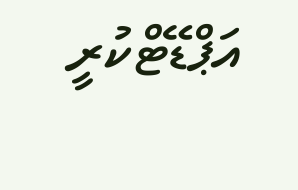އަޕްޑޭޓްކުރީ